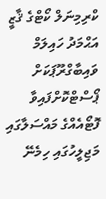ކްރިމިނަލް ކޯޓްގެ ޤާޒީ އަޙްމަދު ހައިލަމް ވައިބާގްރޫޕަކަށް ޕޯސްޓްކޮށްފައިވާ ފޮޓޯއެއްގެ މައްސަލާގައި މަޖިލީހުގައި ހިމެނޭ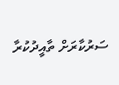ސަރުކާރަށް ތާއީދުކުރާ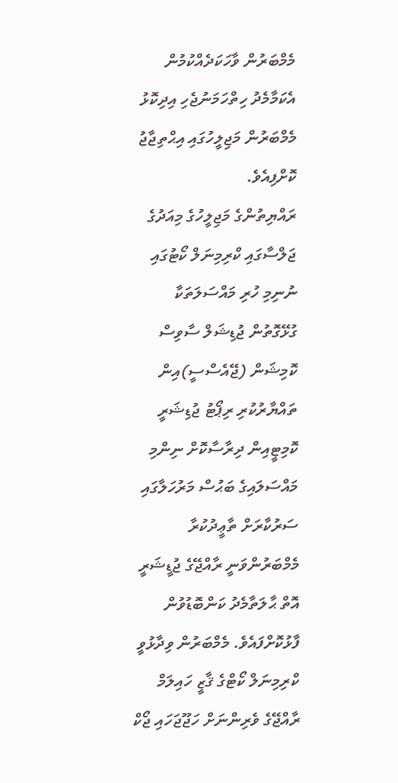މެމްބަރުން ވާހަކަދެއްކުމުން އެކަމާމެދު ހިތްހަމަނުޖެހި އިދިކޮޅު މެމްބަރުން މަޖިލީހުގައި އިޙްތިޖާޖު ކޮށްފިއެވެ.
ރައްޔިތުންގެ މަޖިލީހުގެ މިއަދުގެ ޖަލްސާގައި ކްރިމިނަލް ކޯޓުގައި ނުނިމި ހުރި މައްސަލަތަކާ ގުޅޭގޮތުން ޖުޑިޝަލް ސާވިސް ކޮމިޝަން (ޖޭއެސްސީ)އިން ތައްޔާރުކުރި ރިޕޯޓު ޖުޑިޝަރީ ކޮމިޓީއިން ދިރާސާކޮށް ނިންމި މައްސަލައިގެ ބަޙުސް މަރުހަލާގައި ސަރުކާރަށް ތާޢީދުކުރާ މެމްބަރުންވަނީ ރާއްޖޭގެ ޖުޑީޝަރީ އޮތް ޙާލަތާމެދު ކަންބޮޑުވުން ފާޅުކޮށްފައެވެ. މެމްބަރުން ވިދާޅުވީ ކްރިމިނަލް ކޯޓްގެ ޤާޒީ ހައިލަމް ރާއްޖޭގެ ވެރިންނަށް ހަޖޫޖަހައި ޖޯކް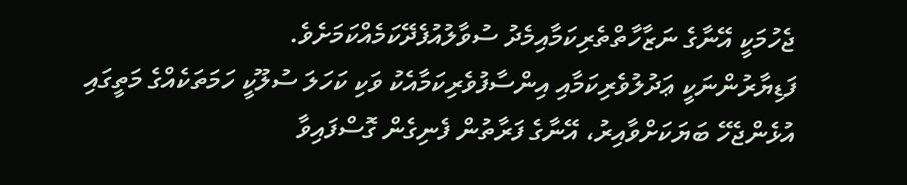ޖެހުމަކީ އޭނާގެ ނަޒާހާތްތެރިކަމާއިމެދު ސުވާލުއުފެދޭކަމެއްކަމަށެވެ.
ފަޑިޔާރުންނަކީ ޢަދުލުވެރިކަމާއި އިންސާފުވެރިކަމާއެކު ވަކި ކަހަލަ ސުލޫކީ ހަމަތަކެއްގެ މަތީގައި އުޅެންޖެހޭ ބަޔަކަށްވާއިރު، އޭނާގެ ފަރާތުން ފެނިގެން ގޮސްފައިވާ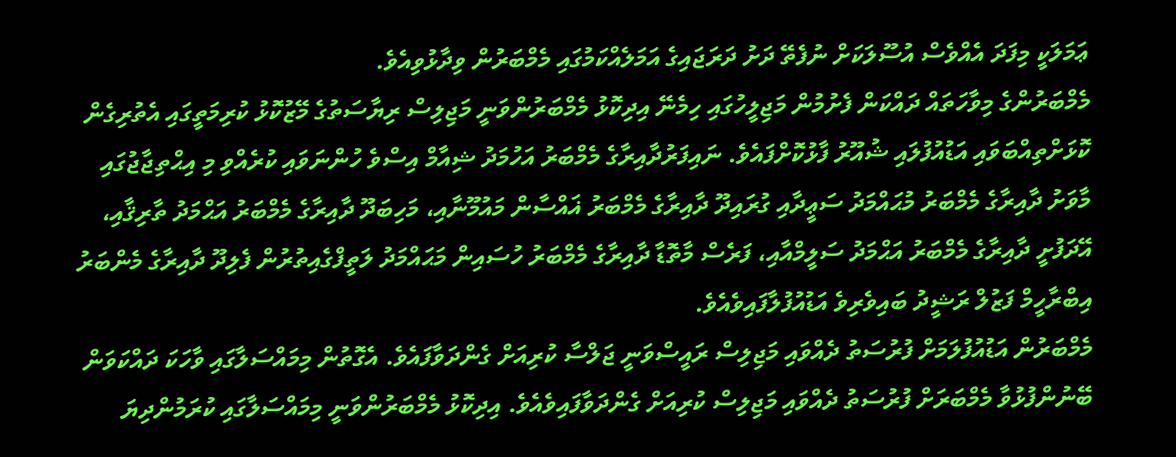ޢަމަލަކީ މިފަދަ އެއްވެސް އުސޫލަކަށް ނުފެތޭ ދަށު ދަރަޖައިގެ އަމަލެއްކަމުގައި މެމްބަރުން ވިދާޅުވިއެވެ.
މެމްބަރުންގެ މިވާހަތައް ދައްކަން ފެށުމުން މަޖިލީހުގައި ހިމެނޭ އިދިކޮޅު މެމްބަރުންވަނީ މަޖިލިސް ރިޔާސަތުގެ މޭޒުކޮޅު ކުރިމަތީގައި އެތުރިގެން ކޮޅަށްތިއްބަވައި އަޑުއުފުލައި ޝުއޫރު ފާޅުކޮށްފައެވެ. ނައިފަރުދާއިރާގެ މެމްބަރު އަހުމަދު ޝިއާމް އިސްވެ ހުންނަވައި ކުރެއްވި މި އިޙްތިޖާޖުގައި މާވަށު ދާއިރާގެ މެމްބަރު މުޙައްމަދު ސަޢީދާއި ގުރައިދޫ ދާއިރާގެ މެމްބަރު ޣައްސާން މައުމޫނާއި، މަހިބަދޫ ދާއިރާގެ މެމްބަރު އަޙްމަދު ތާރިޤާއި، އޭދަފުށީ ދާއިރާގެ މެމްބަރު އަޙްމަދު ސަލީމްއާއި، ފަރެސް މާތޮޑާ ދާއިރާގެ މެމްބަރު ހުސައިން މަޙައްމަދު ލަތީފްގެއިތުރުން ފެލިދޫ ދާއިރާގެ މެންބަރު އިބްރާހީމް ފަޒުލް ރަޝީދު ބައިވެރިވެ އަޑުއުފުލާފައިވެއެވެ.
މެމްބަރުން އަޑުއުފުލަމަށް ފުރުސަތު ދެއްވައި މަޖިލިސް ރައީސްވަނީ ޖަލްސާ ކުރިއަށް ގެންދަވާފައެވެ. އެގޮތުން މިމައްސަލާގައި ވާހަކަ ދައްކަވަން ބޭނުންފުޅުވާ މެމްބަރަށް ފުރުސަތު ދެއްވައި މަޖިލިސް ކުރިއަށް ގެންދަވާފައިވެއެވެ. އިދިކޮޅު މެމްބަރުންވަނީ މިމައްސަލާގައި ކުރަމުންދިޔަ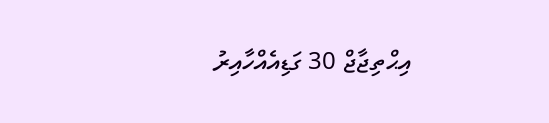އިޙްތިޖާޖް 30 ގަޑިއެއްހާއިރު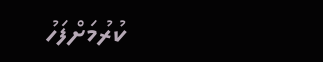ކުރުމަށްފަހު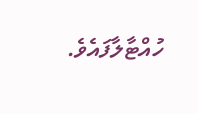ހުއްޓާލާފައެވެ.